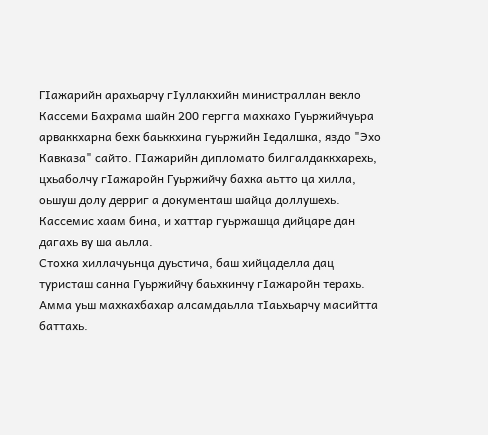ГIажарийн арахьарчу гIуллакхийн министраллан векло Кассеми Бахрама шайн 200 гергга махкахо Гуьржийчуьра арваккхарна бехк баьккхина гуьржийн Iедалшка, яздо "Эхо Кавказа" сайто. ГIажарийн дипломато билгалдаккхарехь, цхьаболчу гIажаройн Гуьржийчу бахка аьтто ца хилла, оьшуш долу дерриг а документаш шайца доллушехь. Кассемис хаам бина, и хаттар гуьржашца дийцаре дан дагахь ву ша аьлла.
Стохка хиллачуьнца дуьстича, баш хийцаделла дац туристаш санна Гуьржийчу баьхкинчу гIажаройн терахь. Амма уьш махкахбахар алсамдаьлла тIаьхьарчу масийтта баттахь.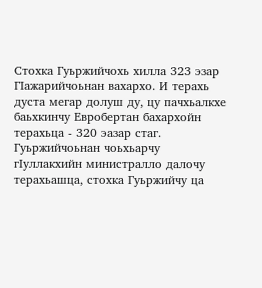Стохка Гуьржийчохь хилла 323 эзар ГIажарийчоьнан вахархо. И терахь дуста мегар долуш ду, цу пачхьалкхе баьхкинчу Евробертан бахархойн терахьца - 320 эазар стаг.
Гуьржийчоьнан чоьхьарчу гIуллакхийн министралло далочу терахьашца, стохка Гуьржийчу ца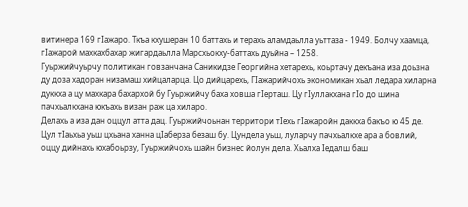витинера 169 гIажаро. Ткъа кхушеран 10 баттахь и терахь аламдаьлла уьттаза - 1949. Болчу хаамца, гIажарой махкахбахар жигардаьлла Марсхьокху-баттахь дуьйна – 1258.
Гуьржийчуьрчу политикан говзанчана Саникидзе Георгийна хетарехь, коьртачу декъана иза доьзна ду доза хадоран низамаш хийцаларца. Цо дийцарехь, ГIажарийчохь экономикан хьал ледара хиларна дуккха а цу махкара бахархой бу Гуьржийчу баха ховша гIерташ. Цу гIуллакхана гIо до шина пачхьалкхана юкъахь визан раж ца хиларо.
Делахь а иза дан оццул атта дац. Гуьржийчоьнан территори тIехь гIажаройн даккха бакъо ю 45 де. Цул тIаьхьа уьш цхьана ханна цIаберза безаш бу. Цундела уьш, луларчу пачхьалкхе ара а бовлий, оццу дийнахь юхабоьрзу, Гуьржийчохь шайн бизнес йолун дела. Хьалха Iедалш баш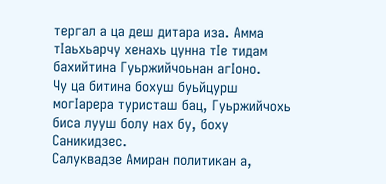тергал а ца деш дитара иза. Амма тIаьхьарчу хенахь цунна тIе тидам бахийтина Гуьржийчоьнан агIоно.
Чу ца битина бохуш буьйцурш могIарера туристаш бац, Гуьржийчохь биса лууш болу нах бу, боху Саникидзес.
Салуквадзе Амиран политикан а,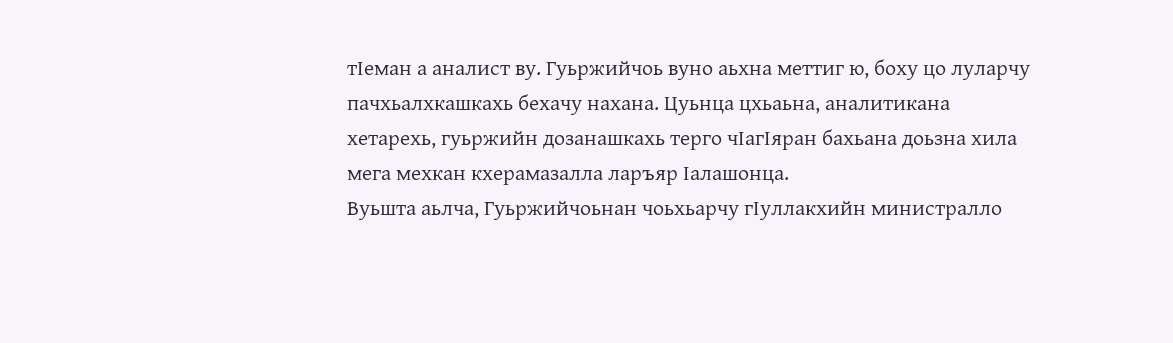тIеман а аналист ву. Гуьржийчоь вуно аьхна меттиг ю, боху цо луларчу пачхьалхкашкахь бехачу нахана. Цуьнца цхьаьна, аналитикана хетарехь, гуьржийн дозанашкахь терго чIагIяран бахьана доьзна хила мега мехкан кхерамазалла ларъяр Iалашонца.
Вуьшта аьлча, Гуьржийчоьнан чоьхьарчу гIуллакхийн министралло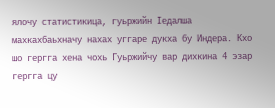ялочу статистикица, гуьржийн Iедалша махкахбаьхначу нахах уггаре дукха бу Индера. Кхо шо гергга хена чохь Гуьржийчу вар дихкина 4 эзар гергга цу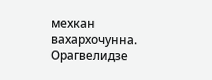мехкан вахархочунна.
Орагвелидзе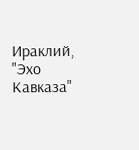Ираклий, "Эхо Кавказа"